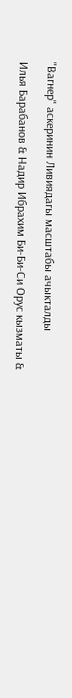"Вагнер" аскеринин Ливиядагы масштабы ачыкталды

Илья Барабанов & Надир Ибрахим Би-Би-Си Орус кызматы &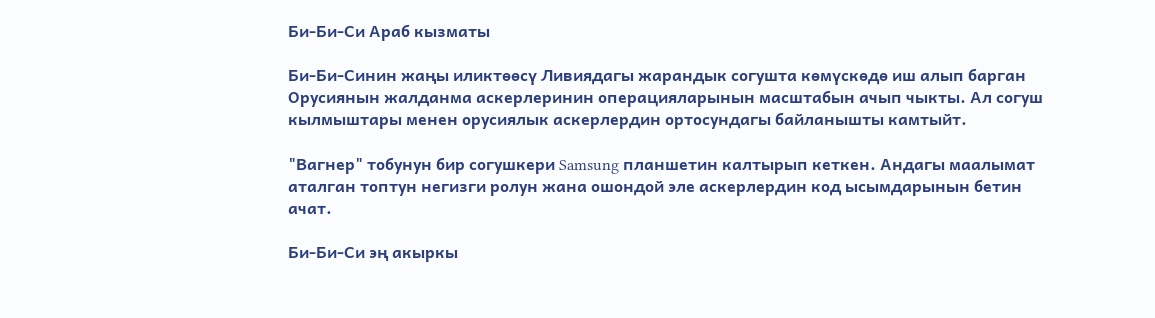Би-Би-Си Араб кызматы

Би-Би-Синин жаңы иликтөөсү Ливиядагы жарандык согушта көмүскөдө иш алып барган Орусиянын жалданма аскерлеринин операцияларынын масштабын ачып чыкты. Ал согуш кылмыштары менен орусиялык аскерлердин ортосундагы байланышты камтыйт.

"Вагнер" тобунун бир согушкери Samsung планшетин калтырып кеткен. Андагы маалымат аталган топтун негизги ролун жана ошондой эле аскерлердин код ысымдарынын бетин ачат.

Би-Би-Си эң акыркы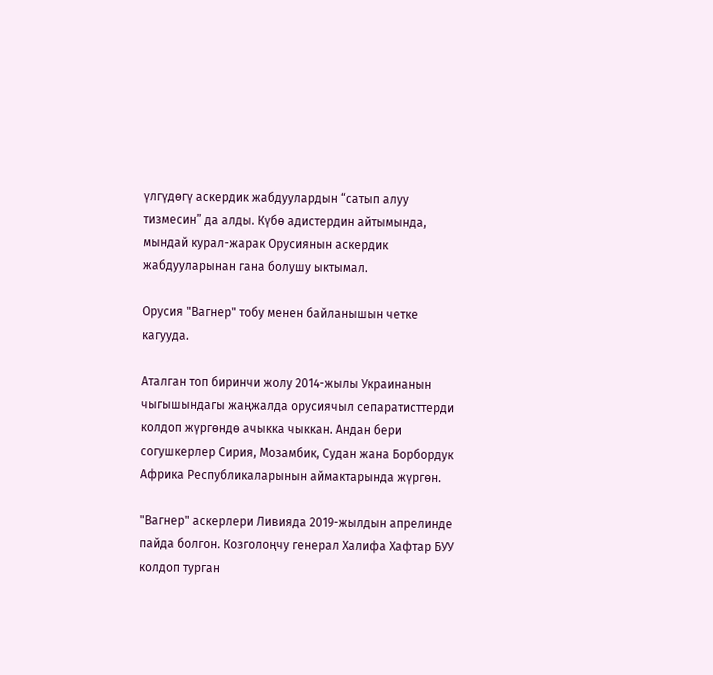үлгүдөгү аскердик жабдуулардын “сатып алуу тизмесин” да алды. Күбө адистердин айтымында, мындай курал-жарак Орусиянын аскердик жабдууларынан гана болушу ыктымал.

Орусия "Вагнер" тобу менен байланышын четке кагууда.

Аталган топ биринчи жолу 2014-жылы Украинанын чыгышындагы жаңжалда орусиячыл сепаратисттерди колдоп жүргөндө ачыкка чыккан. Андан бери согушкерлер Сирия, Мозамбик, Судан жана Борбордук Африка Республикаларынын аймактарында жүргөн.

"Вагнер" аскерлери Ливияда 2019-жылдын апрелинде пайда болгон. Козголоңчу генерал Халифа Хафтар БУУ колдоп турган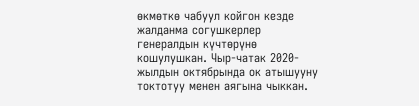өкмөткө чабуул койгон кезде жалданма согушкерлер генералдын күчтөрүнө кошулушкан. Чыр-чатак 2020-жылдын октябрында ок атышууну токтотуу менен аягына чыккан.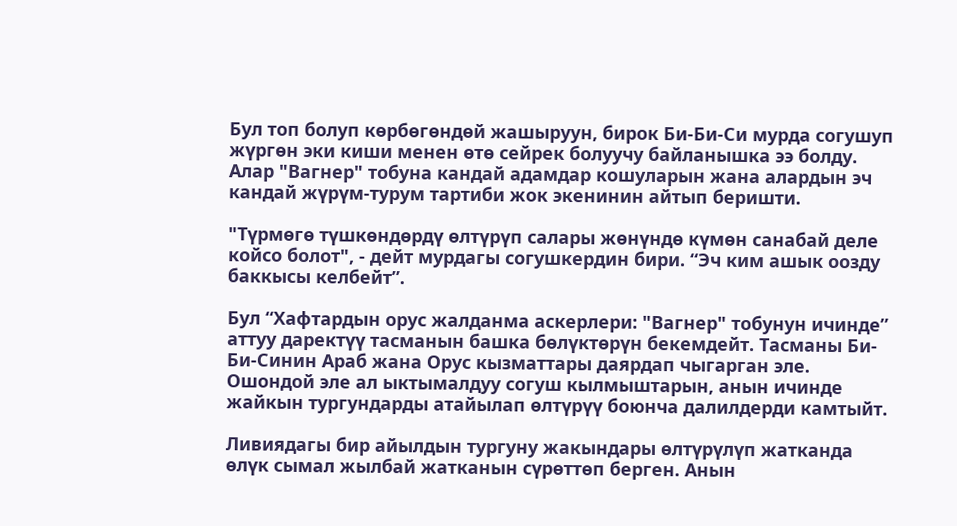Бул топ болуп көрбөгөндөй жашыруун, бирок Би-Би-Си мурда согушуп жүргөн эки киши менен өтө сейрек болуучу байланышка ээ болду. Алар "Вагнер" тобуна кандай адамдар кошуларын жана алардын эч кандай жүрүм-турум тартиби жок экенинин айтып беришти.

"Түрмөгө түшкөндөрдү өлтүрүп салары жөнүндө күмөн санабай деле койсо болот", - дейт мурдагы согушкердин бири. “Эч ким ашык оозду баккысы келбейт”.

Бул “Хафтардын орус жалданма аскерлери: "Вагнер" тобунун ичинде” аттуу даректүү тасманын башка бөлүктөрүн бекемдейт. Тасманы Би-Би-Синин Араб жана Орус кызматтары даярдап чыгарган эле. Ошондой эле ал ыктымалдуу согуш кылмыштарын, анын ичинде жайкын тургундарды атайылап өлтүрүү боюнча далилдерди камтыйт.

Ливиядагы бир айылдын тургуну жакындары өлтүрүлүп жатканда өлүк сымал жылбай жатканын сүрөттөп берген. Анын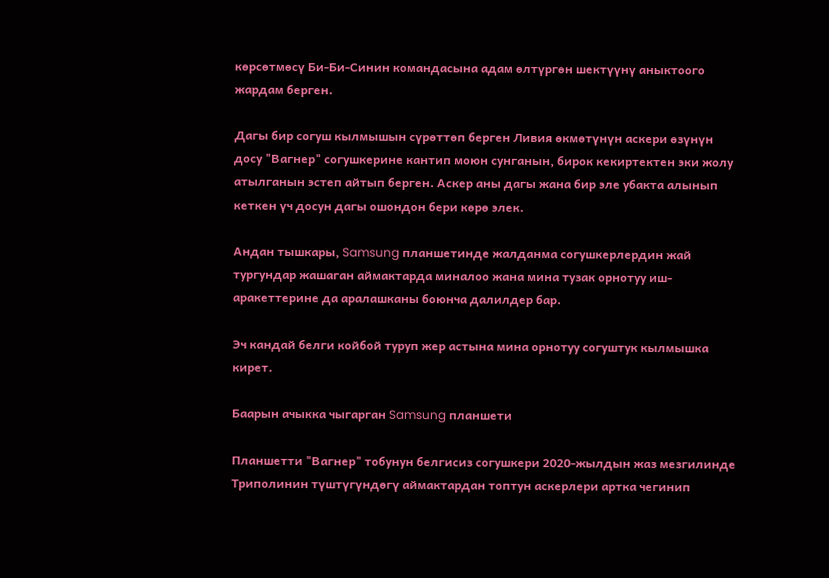көрсөтмөсү Би-Би-Синин командасына адам өлтүргөн шектүүнү аныктоого жардам берген.

Дагы бир согуш кылмышын сүрөттөп берген Ливия өкмөтүнүн аскери өзүнүн досу "Вагнер" согушкерине кантип моюн сунганын, бирок кекиртектен эки жолу атылганын эстеп айтып берген. Аскер аны дагы жана бир эле убакта алынып кеткен үч досун дагы ошондон бери көрө элек.

Андан тышкары, Samsung планшетинде жалданма согушкерлердин жай тургундар жашаган аймактарда миналоо жана мина тузак орнотуу иш-аракеттерине да аралашканы боюнча далилдер бар.

Эч кандай белги койбой туруп жер астына мина орнотуу согуштук кылмышка кирет.

Баарын ачыкка чыгарган Samsung планшети

Планшетти "Вагнер" тобунун белгисиз согушкери 2020-жылдын жаз мезгилинде Триполинин түштүгүндөгү аймактардан топтун аскерлери артка чегинип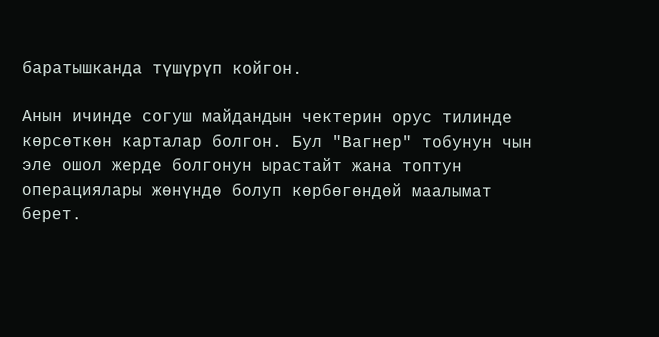баратышканда түшүрүп койгон.

Анын ичинде согуш майдандын чектерин орус тилинде көрсөткөн карталар болгон. Бул "Вагнер" тобунун чын эле ошол жерде болгонун ырастайт жана топтун операциялары жөнүндө болуп көрбөгөндөй маалымат берет.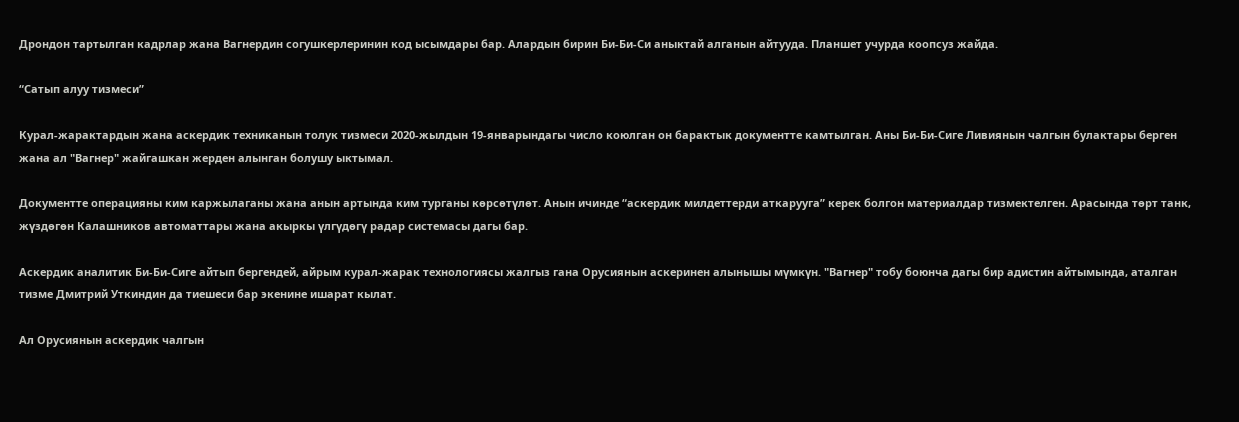Дрондон тартылган кадрлар жана Вагнердин согушкерлеринин код ысымдары бар. Алардын бирин Би-Би-Си аныктай алганын айтууда. Планшет учурда коопсуз жайда.

“Сатып алуу тизмеси”

Курал-жарактардын жана аскердик техниканын толук тизмеси 2020-жылдын 19-январындагы число коюлган он барактык документте камтылган. Аны Би-Би-Сиге Ливиянын чалгын булактары берген жана ал "Вагнер" жайгашкан жерден алынган болушу ыктымал.

Документте операцияны ким каржылаганы жана анын артында ким турганы көрсөтүлөт. Анын ичинде “аскердик милдеттерди аткарууга” керек болгон материалдар тизмектелген. Арасында төрт танк, жүздөгөн Калашников автоматтары жана акыркы үлгүдөгү радар системасы дагы бар.

Аскердик аналитик Би-Би-Сиге айтып бергендей, айрым курал-жарак технологиясы жалгыз гана Орусиянын аскеринен алынышы мүмкүн. "Вагнер" тобу боюнча дагы бир адистин айтымында, аталган тизме Дмитрий Уткиндин да тиешеси бар экенине ишарат кылат.

Ал Орусиянын аскердик чалгын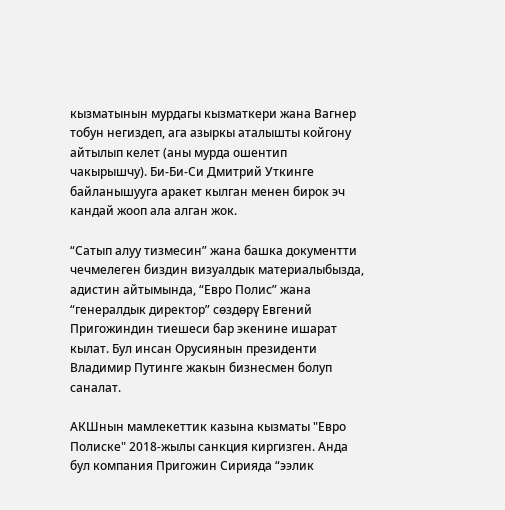кызматынын мурдагы кызматкери жана Вагнер тобун негиздеп, ага азыркы аталышты койгону айтылып келет (аны мурда ошентип чакырышчу). Би-Би-Си Дмитрий Уткинге байланышууга аракет кылган менен бирок эч кандай жооп ала алган жок.

“Сатып алуу тизмесин” жана башка документти чечмелеген биздин визуалдык материалыбызда, адистин айтымында, “Евро Полис” жана “генералдык директор” сөздөрү Евгений Пригожиндин тиешеси бар экенине ишарат кылат. Бул инсан Орусиянын президенти Владимир Путинге жакын бизнесмен болуп саналат.

АКШнын мамлекеттик казына кызматы "Евро Полиске" 2018-жылы санкция киргизген. Анда бул компания Пригожин Сирияда “ээлик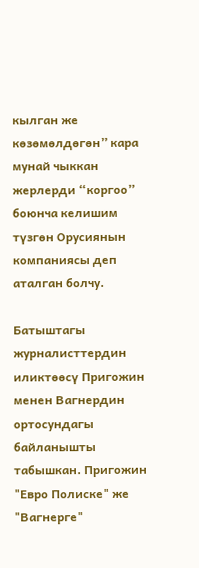кылган же көзөмөлдөгөн” кара мунай чыккан жерлерди “коргоо” боюнча келишим түзгөн Орусиянын компаниясы деп аталган болчу.

Батыштагы журналисттердин иликтөөсү Пригожин менен Вагнердин ортосундагы байланышты табышкан. Пригожин "Евро Полиске" же "Вагнерге"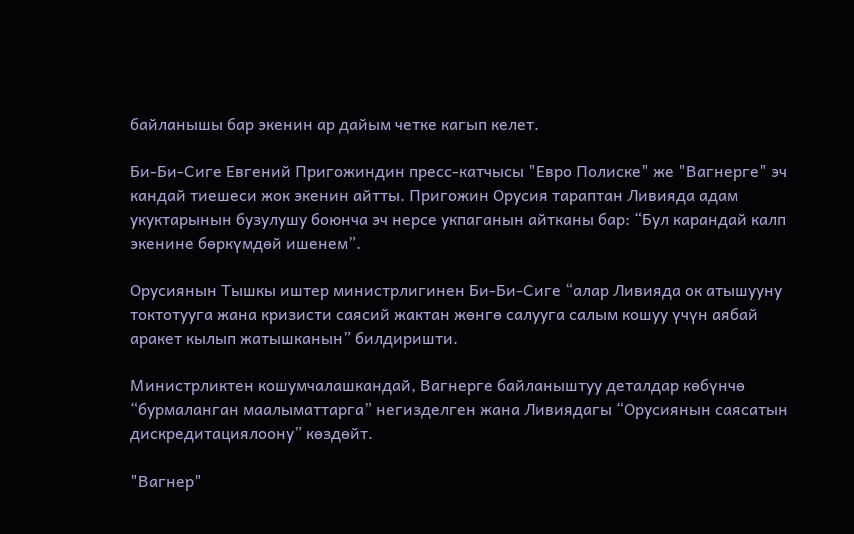байланышы бар экенин ар дайым четке кагып келет.

Би-Би-Сиге Евгений Пригожиндин пресс-катчысы "Евро Полиске" же "Вагнерге" эч кандай тиешеси жок экенин айтты. Пригожин Орусия тараптан Ливияда адам укуктарынын бузулушу боюнча эч нерсе укпаганын айтканы бар: “Бул карандай калп экенине бөркүмдөй ишенем”.

Орусиянын Тышкы иштер министрлигинен Би-Би-Сиге “алар Ливияда ок атышууну токтотууга жана кризисти саясий жактан жөнгө салууга салым кошуу үчүн аябай аракет кылып жатышканын” билдиришти.

Министрликтен кошумчалашкандай, Вагнерге байланыштуу деталдар көбүнчө “бурмаланган маалыматтарга” негизделген жана Ливиядагы “Орусиянын саясатын дискредитациялоону” көздөйт.

"Вагнер"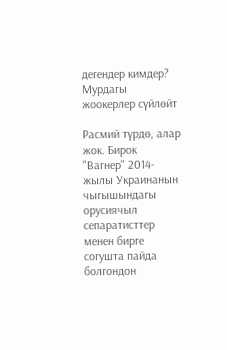дегендер кимдер? Мурдагы жоокерлер сүйлөйт

Расмий түрдө, алар жок. Бирок "Вагнер" 2014-жылы Украинанын чыгышындагы орусиячыл сепаратисттер менен бирге согушта пайда болгондон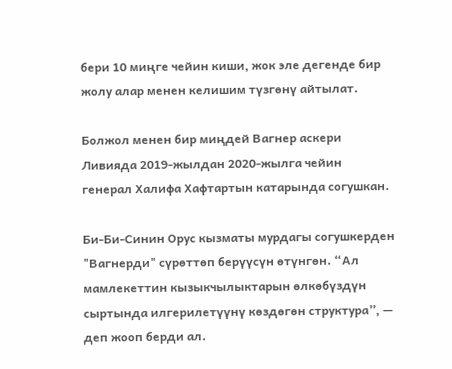бери 10 миңге чейин киши, жок эле дегенде бир жолу алар менен келишим түзгөнү айтылат.

Болжол менен бир миңдей Вагнер аскери Ливияда 2019-жылдан 2020-жылга чейин генерал Халифа Хафтартын катарында согушкан.

Би-Би-Синин Орус кызматы мурдагы согушкерден "Вагнерди" сүрөттөп берүүсүн өтүнгөн. “Ал мамлекеттин кызыкчылыктарын өлкөбүздүн сыртында илгерилетүүнү көздөгөн структура”, — деп жооп берди ал.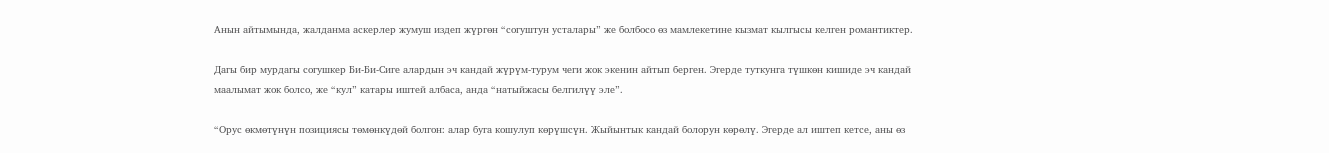Анын айтымында, жалданма аскерлер жумуш издеп жүргөн “согуштун усталары” же болбосо өз мамлекетине кызмат кылгысы келген романтиктер.

Дагы бир мурдагы согушкер Би-Би-Сиге алардын эч кандай жүрүм-турум чеги жок экенин айтып берген. Эгерде туткунга түшкөн кишиде эч кандай маалымат жок болсо, же “кул” катары иштей албаса, анда “натыйжасы белгилүү эле”.

“Орус өкмөтүнүн позициясы төмөнкүдөй болгон: алар буга кошулуп көрүшсүн. Жыйынтык кандай болорун көрөлү. Эгерде ал иштеп кетсе, аны өз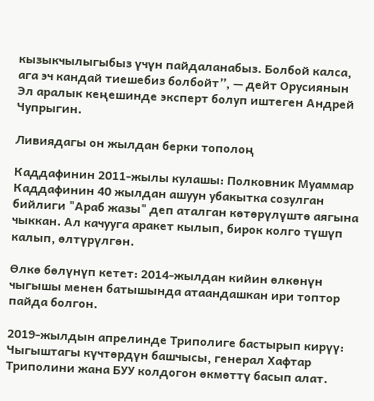кызыкчылыгыбыз үчүн пайдаланабыз. Болбой калса, ага эч кандай тиешебиз болбойт”, — дейт Орусиянын Эл аралык кеңешинде эксперт болуп иштеген Андрей Чупрыгин.

Ливиядагы он жылдан берки тополоң

Каддафинин 2011-жылы кулашы: Полковник Муаммар Каддафинин 40 жылдан ашуун убакытка созулган бийлиги "Араб жазы" деп аталган көтөрүлүштө аягына чыккан. Ал качууга аракет кылып, бирок колго түшүп калып, өлтүрүлгөн.

Өлкө бөлүнүп кетет: 2014-жылдан кийин өлкөнүн чыгышы менен батышында атаандашкан ири топтор пайда болгон.

2019-жылдын апрелинде Триполиге бастырып кирүү: Чыгыштагы күчтөрдүн башчысы, генерал Хафтар Триполини жана БУУ колдогон өкмөттү басып алат.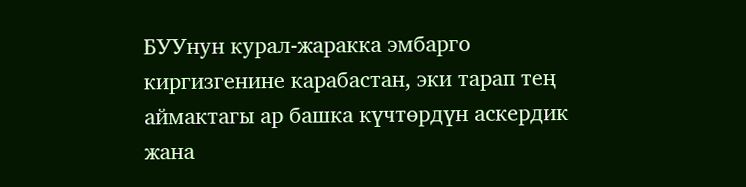БУУнун курал-жаракка эмбарго киргизгенине карабастан, эки тарап тең аймактагы ар башка күчтөрдүн аскердик жана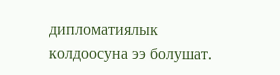дипломатиялык колдоосуна ээ болушат.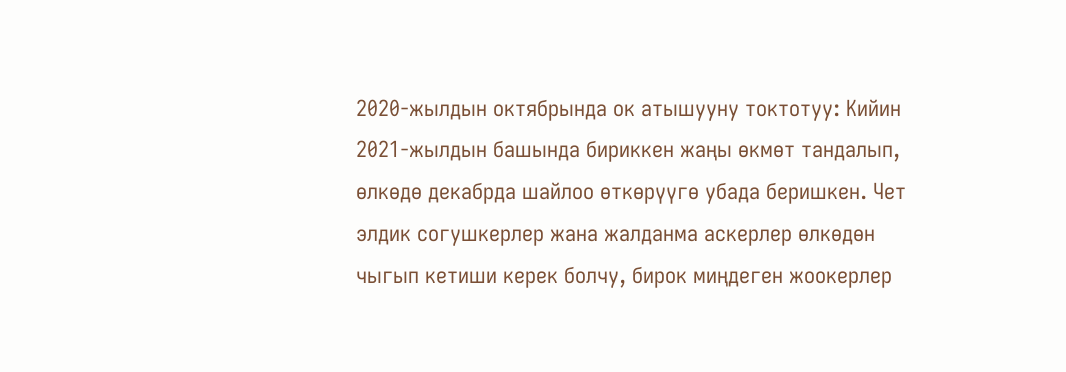2020-жылдын октябрында ок атышууну токтотуу: Кийин 2021-жылдын башында бириккен жаңы өкмөт тандалып, өлкөдө декабрда шайлоо өткөрүүгө убада беришкен. Чет элдик согушкерлер жана жалданма аскерлер өлкөдөн чыгып кетиши керек болчу, бирок миңдеген жоокерлер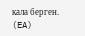кала берген. (EA)